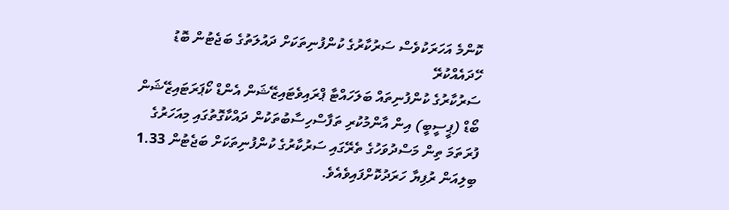ކޮންމެ އަހަރަކުވެސް ސަރުކާރުގެ ކުންފުނިތަކަށް ދައުލަތުގެ ބަޖެޓުން ބޮޑު ހޭދައެއްކުރޭ
ސަރުކާރުގެ ކުންފުނިތައް ބަލަހައްޓާ ޕްރައިވެޓައިޒޭޝަން އެންޑް ކޯޕަރަޓައިޒޭޝަން ބޯޑް (ޕީސީބީ) އިން އާންމުކުރި ތަފާސްހިސާބުތަކުން ދައްކާގޮތުގައި މިއަހަރުގެ ފުރަތަމަ ތިން މަސްދުވަހުގެ ތެރޭގައި ސަރުކާރުގެ ކުންފުނިތަކަށް ބަޖެޓުން 1.33 ބިލިއަން ރުފިޔާ ހަރަދުކޮށްފައިވެއެވެ.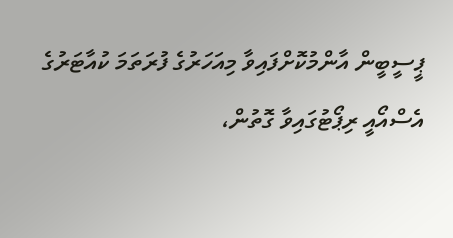ޕީސީބީން އާންމުކޮށްފައިވާ މިއަހަރުގެ ފުރަތަމަ ކުއާޓަރުގެ އެސްއޯއީ ރިޕޯޓުގައިވާ ގޮތުން،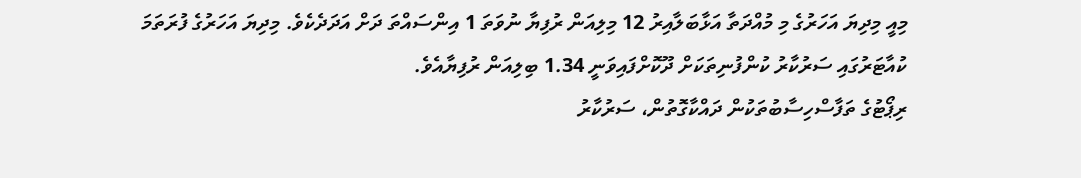މިއީ މިދިޔަ އަހަރުގެ މި މުއްދަތާ އަޅާބަލާއިރު 12 މިލިއަން ރުފިޔާ ނުވަތަ 1 އިންސައްތަ ދަށް އަދަދެކެވެ. މިދިޔަ އަހަރުގެ ފުރަތަމަ ކުއާޓަރުގައި ސަރުކާރު ކުންފުނިތަކަށް ދޫކޮށްފައިވަނީ 1.34 ބިލިއަން ރުފިޔާއެވެ.
ރިޕޯޓުގެ ތަފާސްހިސާބުތަކުން ދައްކާގޮތުން، ސަރުކާރު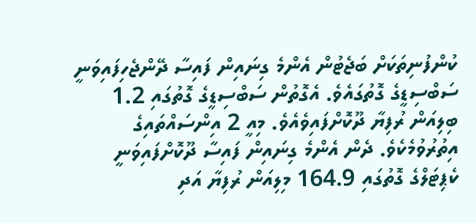ކުންފުނިތަކަށް ބަޖެޓުން އެންމެ ގިނައިން ފައިސާ ދޭންޖެހިފައިވަނީ ސަބްސިޑީގެ ގޮތުގައެވެ. އެގޮތުން ސަބްސިޑީގެ ގޮތުގައި 1.2 ބިލިއަން ރުފިޔާ ދޫކޮށްފައިވެއެވެ. މިއީ 2 އިންސައްތައިގެ އިތުރުވުމެކެވެ. ދެން އެންމެ ގިނައިން ފައިސާ ދޫކޮށްފައިވަނީ ކެޕިޓަލްގެ ގޮތުގައި 164.9 މިލިއަން ރުފިޔާ އަދި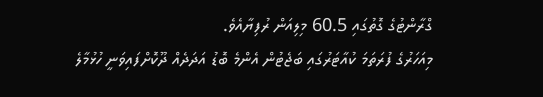ގްރާންޓުގެ ގޮތުގައި 60.5 މިލިއަން ރުފިޔާއެވެ.
މިއަހަރުގެ ފުރަތަމަ ކުއާޓަރުގައި ބަޖެޓުން އެންމެ ބޮޑު އަދަދެއް ދޫކޮށްފައިވަނީ ހުޅުމާލެ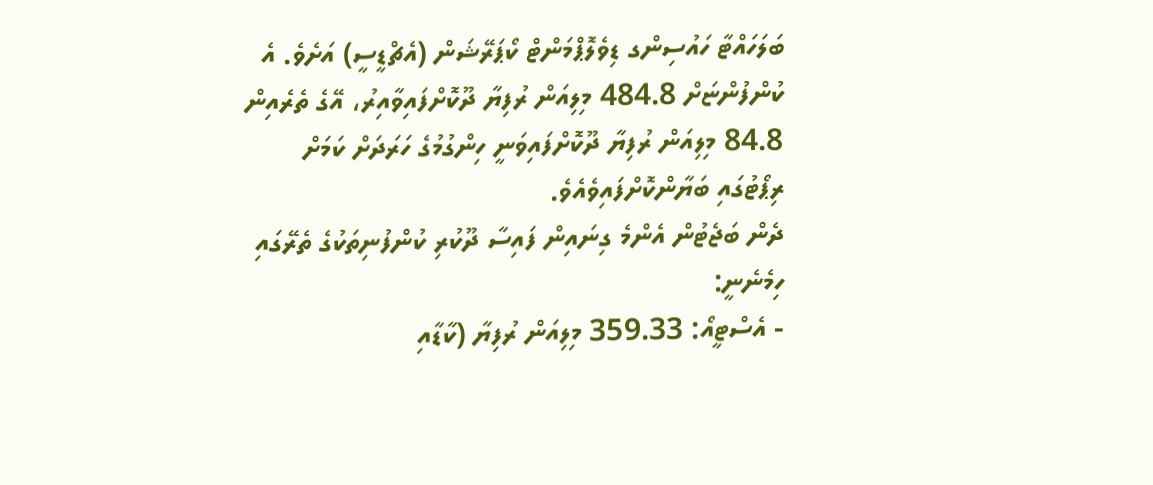ބަލަހައްޓާ ހައުސިންގ ޑިވެލޮޕްމަންޓް ކޯޕަރޭޝަން (އެޗްޑީސީ) އަށެވެ. އެ ކުންފުންޏަށް 484.8 މިލިއަން ރުފިޔާ ދޫކޮށްފައިވާއިރު، އޭގެ ތެރެއިން 84.8 މިލިއަން ރުފިޔާ ދޫކޮށްފައިވަނީ ހިންގުމުގެ ހަރަދަށް ކަމަށް ރިޕޯޓުގައި ބަޔާންކޮށްފައިވެއެވެ.
ދެން ބަޖެޓުން އެންމެ ގިނައިން ފައިސާ ދޫކުރި ކުންފުނިތަކުގެ ތެރޭގައި ހިމެނެނީ:
- އެސްޓީއޯ: 359.33 މިލިއަން ރުފިޔާ (ކާޑާއި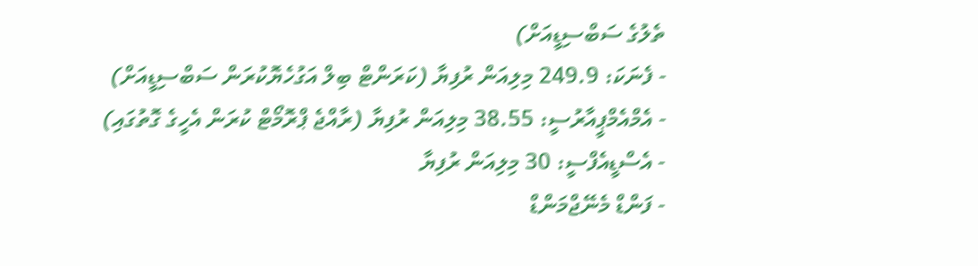ތެލުގެ ސަބްސިޑީއަށް)
- ފެނަކަ: 249.9 މިލިއަން ރުފިޔާ (ކަރަންޓް ބިލް އަގުހެޔޮކުރަން ސަބްސިޑީއަށް)
- އެމްއެމްޕީއާރުސީ: 38.55 މިލިއަން ރުފިޔާ (ރާއްޖެ ޕްރޮމޯޓް ކުރަން އެހީގެ ގޮތުގައި)
- އެސްޑީއެފްސީ: 30 މިލިއަން ރުފިޔާ
- ފަންޑް މެނޭޖްމަންޑް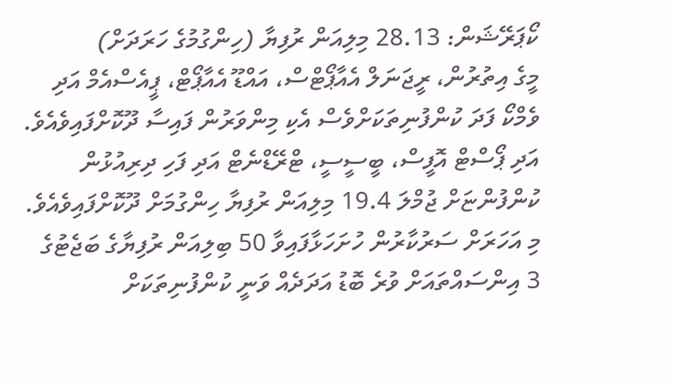ކޯޕަރޭޝަން: 28.13 މިލިއަން ރުފިޔާ (ހިންގުމުގެ ހަރަދަށް)
މީގެ އިތުރުން، ރީޖަނަލް އެއާޕޯޓްސް، އައްޑޫ އެއާޕޯޓް، ޕީއެސްއެމް އަދި ވެމްކޯ ފަދަ ކުންފުނިތަކަށްވެސް އެކި މިންވަރުން ފައިސާ ދޫކޮށްފައިވެއެވެ. އަދި ޕޯސްޓް އޮފީސް، ބީސީސީ، ޓްރޭޑްނެޓް އަދި ފަހި ދިރިއުޅުން ކުންފުންޏަށް ޖުމްލަ 19.4 މިލިއަން ރުފިޔާ ހިންގުމަށް ދޫކޮށްފައިވެއެވެ.
މި އަހަރަށް ސަރުކާރުން ހުށަހަޅާފައިވާ 50 ބިލިއަން ރުފިޔާގެ ބަޖެޓުގެ 3 އިންސައްތައަށް ވުރެ ބޮޑު އަދަދެއް ވަނީ ކުންފުނިތަކަށް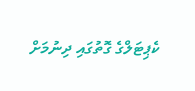ކެޕިޓަލްގެ ގޮތުގައި ދިނުމަށް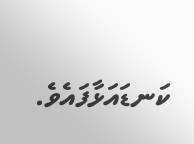ކަނޑައަޅާފައެވެ.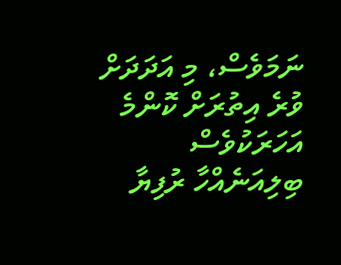ނަމަވެސް، މި އަދަދަށް ވުރެ އިތުރަށް ކޮންމެ އަހަރަކުވެސް ބިލިއަނެއްހާ ރުފިޔާ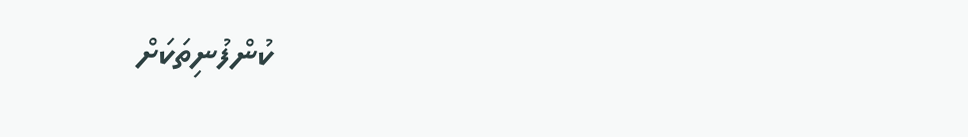ކުންފުނިތަކަށް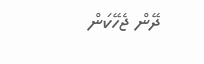ދޭން ޖެހޭކަން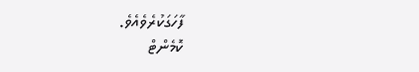ފާހަގަކުރެވެއެވެ.
ކޮމެންޓް